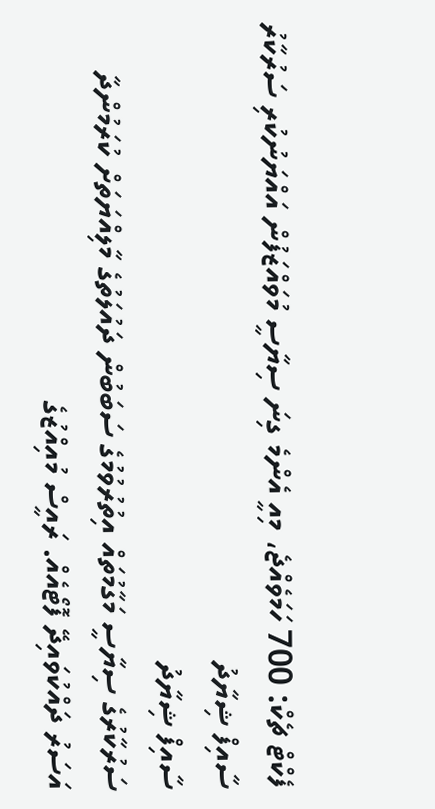ފެކްޓް ޗެކް: 700 ހަމަވެއްޖެ، މިއީ އެންމެ ގިނަ ސިޔާސީ މުވައްޒަފުން އައްޔަނުކުރި ސަރުކާރު
ސާއިފް ޝިޔާދު
ސާއިފް ޝިޔާދު
ސަރުކާރުގެ ސިޔާސީ މަގާމުތައް އިތުރުވުމުގެ ސަބަބުން ދައުލަތުގެ މާލިއްޔަތަށް ކުރަމުންދާ އަސަރު ދައްކުވައިދޭ ފޮޓޯއެއް. ރައީސް މުއިއްޒުގެ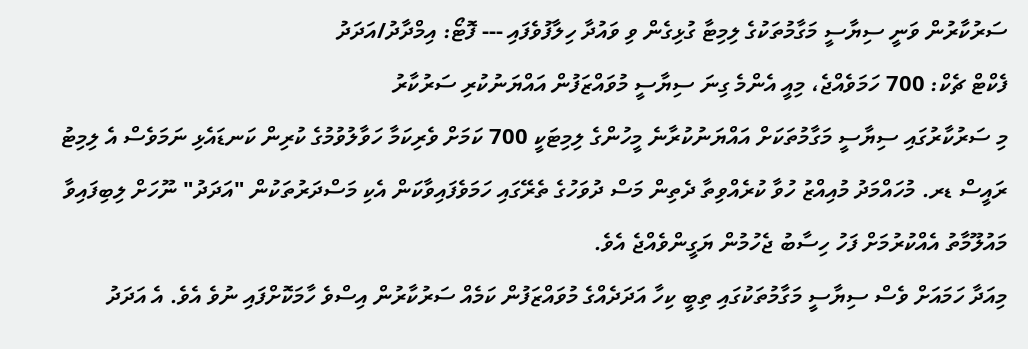ސަރުކާރުން ވަނީ ސިޔާސީ މަގާމުތަކުގެ ލިމިޓާ ގުޅިގެން ވި ވައުދާ ހިލާފުވެފައި --- ފޮޓޯ: އިމްދާދު/އަދަދު
ފެކްޓް ޗެކް: 700 ހަމަވެއްޖެ، މިއީ އެންމެ ގިނަ ސިޔާސީ މުވައްޒަފުން އައްޔަނުކުރި ސަރުކާރު
މި ސަރުކާރުގައި ސިޔާސީ މަގާމުތަކަށް އައްޔަނުކުރާނެ މީހުންގެ ލިމިޓަކީ 700 ކަމަށް ވެރިކަމާ ހަވާލުވުމުގެ ކުރިން ކަނޑައެޅި ނަމަވެސް އެ ލިމިޓު ރައީސް ޑރ. މުހައްމަދު މުއިއްޒު ހުވާ ކުރެއްވިތާ ދެތިން މަސް ދުވަހުގެ ތެރޭގައި ހަމަވެފައިވާކަން އެކި މަސްދަރުތަކުން "އަދަދު" ނޫހަށް ލިބިފައިވާ މައުލޫމާތު އެއްކުރުމަށް ފަހު ހިސާބު ޖެހުމުން ޔަގީންވެއްޖެ އެވެ.
މިއަދާ ހަމައަށް ވެސް ސިޔާސީ މަގާމުތަކުގައި ތިބީ ކިހާ އަދަދެއްގެ މުވައްޒަފުން ކަމެއް ސަރުކާރުން އިސްވެ ހާމަކޮށްފައި ނުވެ އެވެ. އެ އަދަދު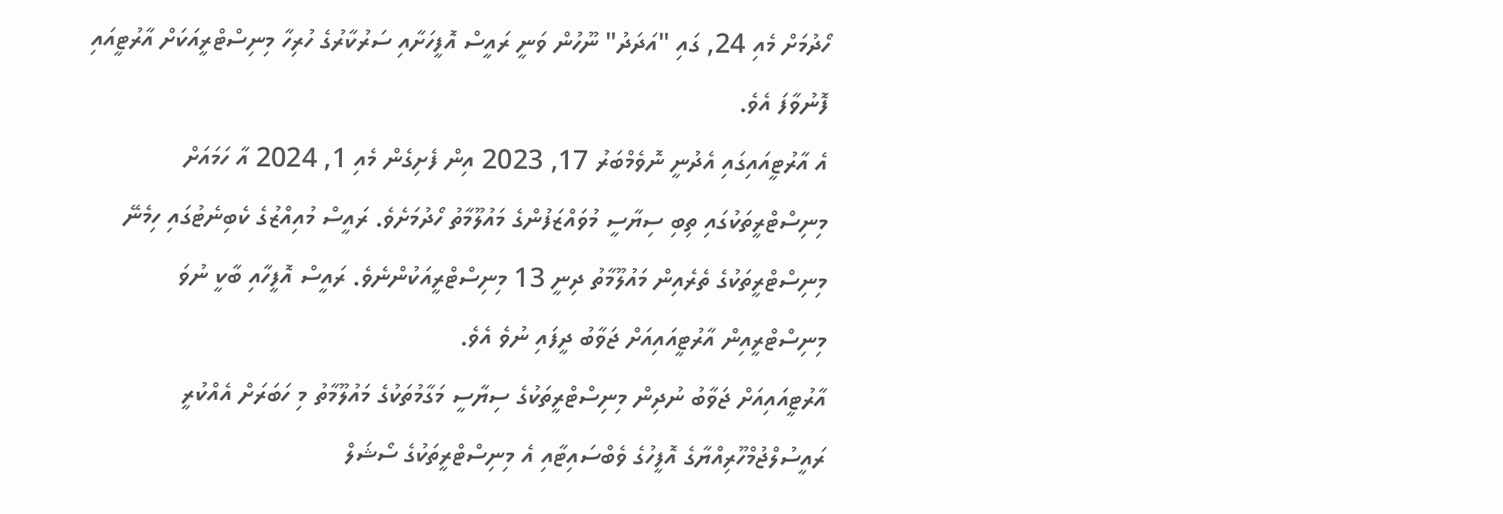ހޯދުމަށް މެއި 24, ގައި "އަދަދު" ނޫހުން ވަނީ ރައީސް އޮފީހަށާއި ސަރުކާރުގެ ހުރިހާ މިނިސްޓްރީއަކަށް އާރުޓީއައި ފޮނުވާފަ އެވެ.
އެ އާރުޓީއައިގައި އެދުނީ ނޮވެމްބަރު 17, 2023 އިން ފެށިގެން މެއި 1, 2024 އާ ހަމައަށް މިނިސްޓްރީތަކުގައި ތިބި ސިޔާސީ މުވައްޒަފުންގެ މައުލޫމާތު ހޯދުމަށެވެ. ރައީސް މުއިއްޒުގެ ކެބިނެޓުގައި ހިމެނޭ މިނިސްޓްރީތަކުގެ ތެރެއިން މައުލޫމާތު ދިނީ 13 މިނިސްޓްރީއަކުންނެވެ. ރައީސް އޮފީހާއި ބާކީ ނުވަ މިނިސްޓްރީއިން އާރުޓީއައިއަށް ޖަވާބު ދީފައި ނުވެ އެވެ.
އާރުޓީއައިއަށް ޖަވާބު ނުދިން މިނިސްޓްރީތަކުގެ ސިޔާސީ މަގާމުތަކުގެ މައުލޫމާތު މި ހަބަރަށް އެއްކުރީ ރައީސުލްޖުމްހޫރިއްޔާގެ އޮފީހުގެ ވެބްސައިޓާއި އެ މިނިސްޓްރީތަކުގެ ސޯޝަލް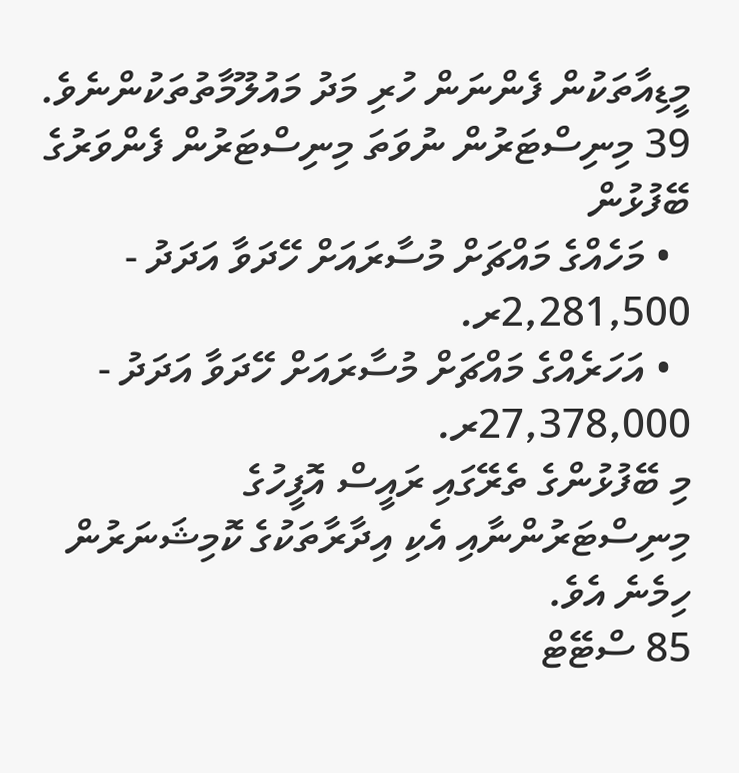މީޑިއާތަކުން ފެންނަން ހުރި މަދު މައުލޫމާތުތަކުންނެވެ.
39 މިނިސްޓަރުން ނުވަތަ މިނިސްޓަރުން ފެންވަރުގެ ބޭފުޅުން
  • މަހެއްގެ މައްޗަށް މުސާރައަށް ހޭދަވާ އަދަދު - 2,281,500ރ.
  • އަހަރެއްގެ މައްޗަށް މުސާރައަށް ހޭދަވާ އަދަދު - 27,378,000ރ.
މި ބޭފުޅުންގެ ތެރޭގައި ރައީސް އޮފީހުގެ މިނިސްޓަރުންނާއި އެކި އިދާރާތަކުގެ ކޮމިޝަނަރުން ހިމެނެ އެވެ.
85 ސްޓޭޓް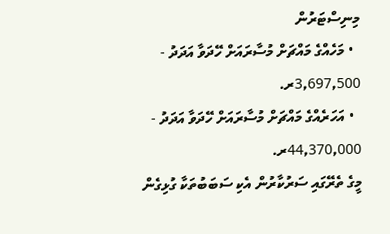މިނިސްޓަރުން
  • މަހެއްގެ މައްޗަށް މުސާރައަށް ހޭދަވާ އަދަދު - 3,697,500ރ.
  • އަހަރެއްގެ މައްޗަށް މުސާރައަށް ހޭދަވާ އަދަދު - 44,370,000ރ.
މީގެ ތެރޭގައި ސަރުކާރުން އެކި ސަބަބުތަކާ ގުޅިގެން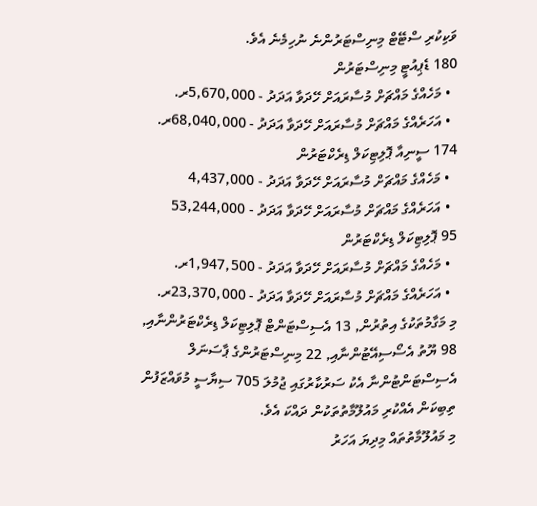ވަކިކުރި ސްޓޭޓް މިނިސްޓަރުންނެ ނުހިމެނެ އެވެ.
180 ޑެޕިއުޓީ މިނިސްޓަރުން
  • މަހެއްގެ މައްޗަށް މުސާރައަށް ހޭދަވާ އަދަދު - 5,670,000ރ.
  • އަހަރެއްގެ މައްޗަށް މުސާރައަށް ހޭދަވާ އަދަދު - 68,040,000ރ.
174 ސީނިއާ ޕޮލިޓިކަލް ޑިރެކްޓަރުން
  • މަހެއްގެ މައްޗަށް މުސާރައަށް ހޭދަވާ އަދަދު - 4,437,000
  • އަހަރެއްގެ މައްޗަށް މުސާރައަށް ހޭދަވާ އަދަދު - 53,244,000
95 ޕޮލިޓިކަލް ޑިރެކްޓަރުން
  • މަހެއްގެ މައްޗަށް މުސާރައަށް ހޭދަވާ އަދަދު - 1,947,500ރ.
  • އަހަރެއްގެ މައްޗަށް މުސާރައަށް ހޭދަވާ އަދަދު - 23,370,000ރ.
މި މަގާމުތަކުގެ އިތުރުން, 13 އެސިސްޓަންޓް ޕޮލިޓިކަލް ޑިރެކްޓަރުންނާއި, 98 ޔޫތު އެސޯސިއޭޓުންނާއި, 22 މިނިސްޓަރުންގެ ޕާސަނަލް އެސިސްޓަންޓުންނާ އެކު ސަރުކާރުގައި ޖުމުލަ 705 ސިޔާސީ މުވައްޒަފުން ތިބިކަން އެއްކުރި މައުލޫމާތުތަކުން ދައްކަ އެވެ.
މި މައުލޫމާތުތައް މިދިޔަ އަހަރު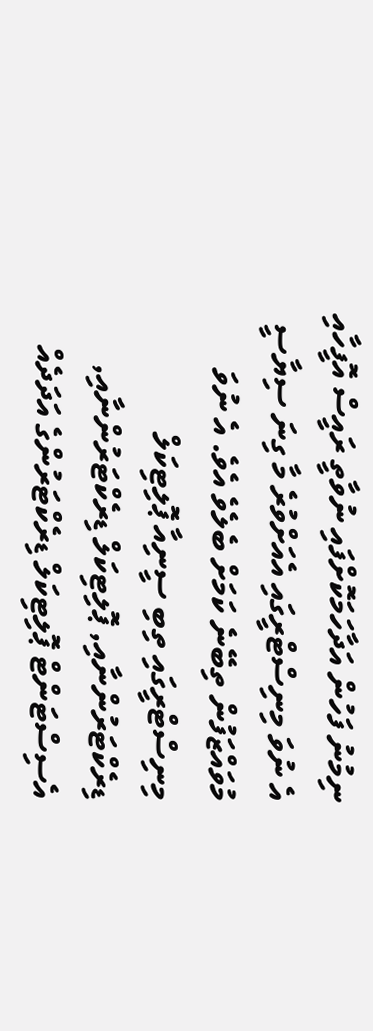ނިމުނު ފަހުން އަދާހަމަކޮށްފައި ނުވާތީ ރައީސް އޮފީހާއި އެ ނުވަ މިނިސްޓްރީގައި އެއަށްވުރެ މާ ގިނަ ސިޔާސީ މުވައްޒަފުން ތިބޭނެ ކަމަށް ބެލެވެ އެވެ. އެ ނުވަ މިނިސްޓްރީގައި ތިބި ސީނިއާ ޕޮލިޓިކަލް ޑިރެކްޓަރުންނާއި, ޕޮލިޓިކަލް ޑިރެކްޓަރުންނާއި, އެސިސްޓަންޓް ޕޮލިޓިކަލް ޑިރެކްޓަރުންގެ އަދަދެއް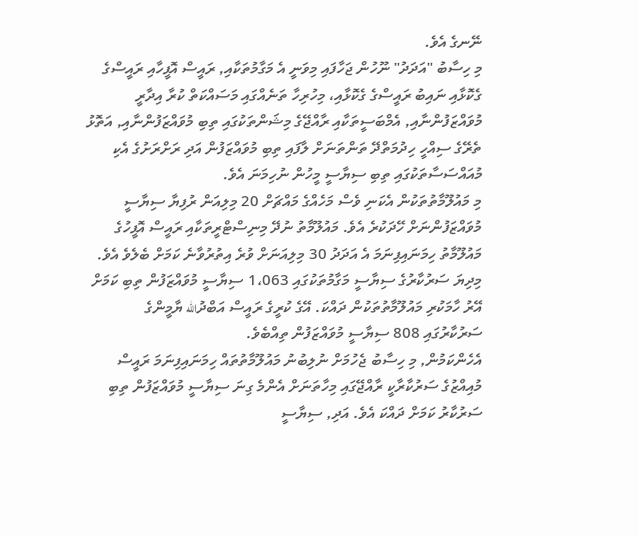ނޭނގެ އެވެ.
މި ހިސާބު "އަދަދު" ނޫހުން ޖަހާފައި މިވަނީ އެ މަގާމުތަކާއި, ރައީސް އޮފީހާއި ރައީސްގެ ގެކޮޅާއި ނައިބު ރައީސްގެ ގެކޮޅާއި، މިހުރިހާ ތަނެއްގައި މަސައްކަތް ކުރާ އިދާރީ މުވައްޒަފުންނާއި, އެމްބަސީތަކާއި ރާއްޖޭގެ މިޝަންތަކުގައި ތިބި މުވައްޒަފުންނާއި, އަތޮޅު ތެރޭގެ ސިއްހީ ހިދުމަތްދޭ ތަންތަނަށް ލާފައި ތިބި މުވައްޒަފުން އަދި ރަށްރަށުގެ އެކި މުއައްސަސާތަކުގައި ތިބި ސިޔާސީ މީހުން ނުހިމަނަ އެވެ.
މި މައުލޫމާތުތަކުން އެކަނި ވެސް މަހެއްގެ މައްޗަށް 20 މިލިއަން ރުފިޔާ ސިޔާސީ މުވައްޒަފުންނަށް ހޭދަކުރެ އެވެ. މައުލޫމާތު ނުދޭ މިނިސްޓްރީތަކާއި ރައީސް އޮފީހުގެ މައުލޫމާތު ހިމަނައިފިނަމަ އެ އަދަދު 30 މިލިއަނަށް ވުރެ އިތުރުވާނެ ކަމަށް ބެލެވެ އެވެ.
މިދިޔަ ސަރުކާރުގެ ސިޔާސީ މަގާމުތަކުގައި 1،063 ސިޔާސީ މުވައްޒަފުން ތިބި ކަމަށް އޭރު ހާމަކުރި މައުލޫމާތުތަކުން ދައްކަ. އޭގެ ކުރީގެ ރައީސް އަބްދުالله ޔާމީންގެ ސަރުކާރުގައި 808 ސިޔާސީ މުވައްޒަފުން ތިއްބެވެ.
އެހެންކަމުން, މި ހިސާބު ޖެހުމަށް ނުލިބުނު މައުލޫމާތުތައް ހިމަނައިފިނަމަ ރައީސް މުއިއްޒުގެ ސަރުކާރާކީ ރާއްޖޭގައި މިހާތަނަށް އެންމެ ގިނަ ސިޔާސީ މުވައްޒަފުން ތިބި ސަރުކާރު ކަމަށް ދައްކަ އެވެ. އަދި, ސިޔާސީ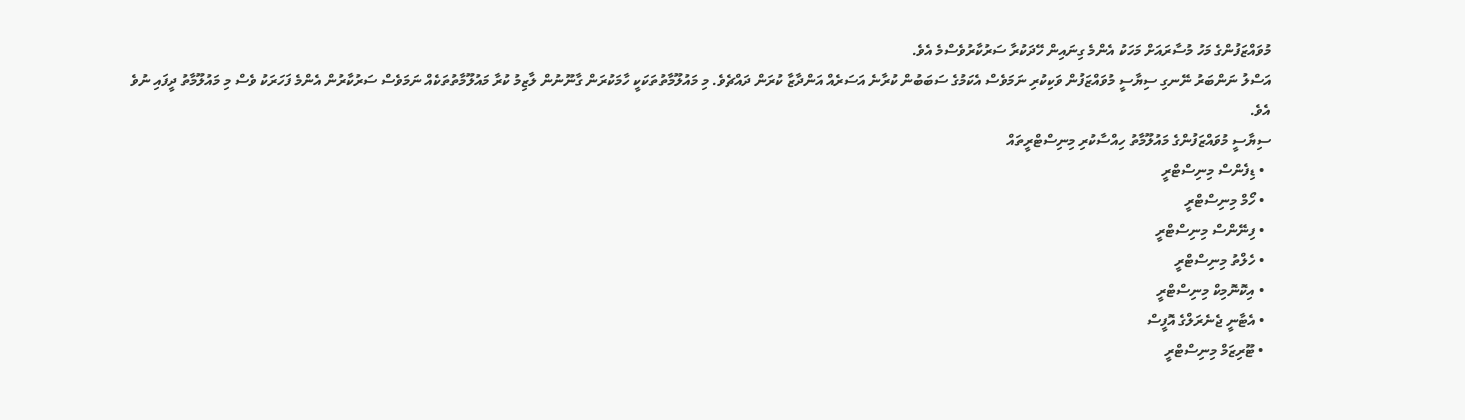މުވައްޒަފުންގެ މަހު މުސާރައަށް މަހަކު އެންމެ ގިނައިން ހޭދަކުރާ ސަރުކާރުވެސްމެ އެވެ.
އަސްލު ނަންބަރު ނޭނގި ސިޔާސީ މުވައްޒަފުން ވަކިކުރި ނަމަވެސް އެކަމުގެ ސަބަބުން ކުރާނެ އަސަރެއް އަންދާޒާ ކުރަން ދައްޗެވެ. މި މައުލޫމާތުތަކަކީ ހާމަކުރަން ގާނޫނުން ލާޒިމު ކުރާ މައުލޫމާތުތަކެއް ނަމަވެސް ސަރުކާރުން އެންމެ ފަހަރަކު ވެސް މި މައުލޫމާތު ދީފައި ނުވެ އެވެ.
ސިޔާސީ މުވައްޒަފުންގެ މައުލޫމާތު ހިއްސާކުރި މިނިސްޓްރީތައް
  • ޑިފެންސް މިނިސްޓްރީ
  • ހޯމް މިނިސްޓްރީ
  • ފިނޭންސް މިނިސްޓްރީ
  • ހެލްތު މިނިސްޓްރީ
  • އިކޮނޮމިކް މިނިސްޓްރީ
  • އެޓާނީ ޖެނެރަލްގެ އޮފީސް
  • ޓޫރިޒަމް މިނިސްޓްރީ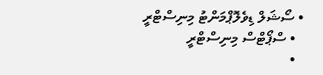• ސޯޝަލް ޑިވެލޮޕްމަންޓު މިނިސްޓްރީ
  • ސްޕޯޓްސް މިނިސްޓްރީ
  •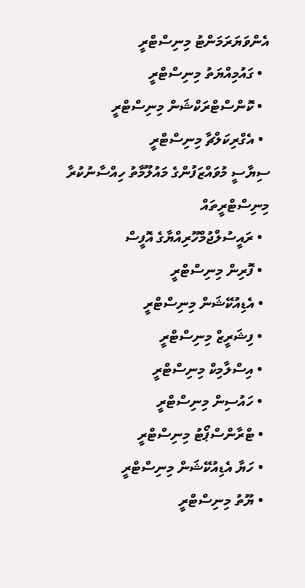އެންވަޔަރަމަންޓު މިނިސްޓްރީ
  • ގައުމިއްޔަތު މިނިސްޓްރީ
  • ކޮންސްޓްރަކްޝަން މިނިސްޓްރީ
  • އެގްރިކަލްޗާ މިނިސްޓްރީ
ސިޔާސީ މުވައްޒަފުންގެ މައުލޫމާތު ހިއްސާނުކުރާ މިނިސްޓްރީތައް
  • ރައީސުލްޖުމްހޫރިއްޔާގެ އޮފީސް
  • ފޮރިން މިނިސްޓްރީ
  • އެޑިއުކޭޝަން މިނިސްޓްރީ
  • ފިޝަރީޒް މިނިސްޓްރީ
  • އިސްލާމިކް މިނިސްޓްރީ
  • ހައުސިން މިނިސްޓްރީ
  • ޓްރާންސްޕޯޓު މިނިސްޓްރީ
  • ހަޔާ އެޑިއުކޭޝަން މިނިސްޓްރީ
  • ޔޫތު މިނިސްޓްރީ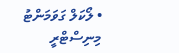• ލޯކަލް ގަވަމަންޓު މިނިސްޓްރީ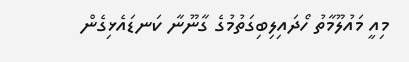މިއީ މައުލޫމާތު ހޯދައިލިބިގަތުމުގެ ގާނޫނާ ކަނޑައެޅިގެން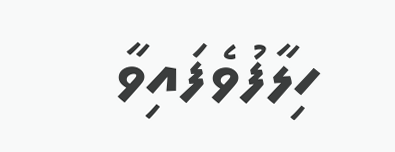ހިލާފުވެފައިވާ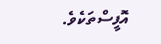އޮފީސްތަކެވެ.